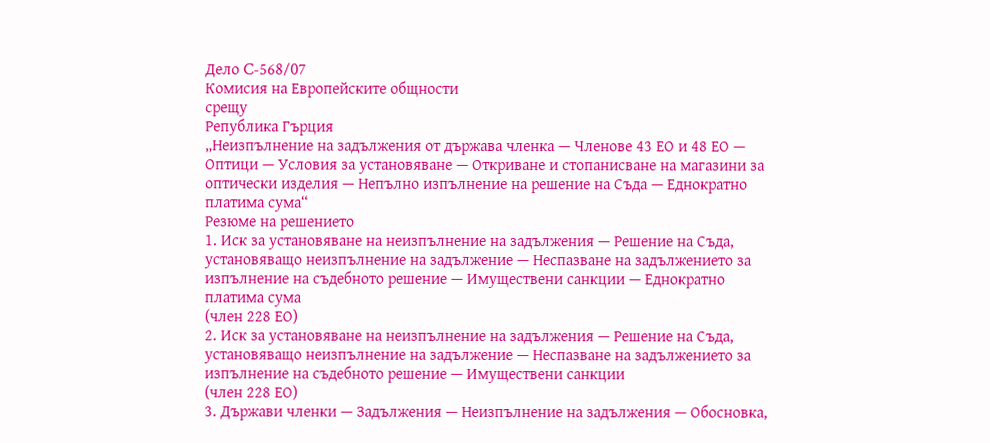Дело C-568/07
Комисия на Европейските общности
срещу
Република Гърция
„Неизпълнение на задължения от държава членка — Членове 43 ЕО и 48 ЕО — Оптици — Условия за установяване — Откриване и стопанисване на магазини за оптически изделия — Непълно изпълнение на решение на Съда — Еднократно платима сума“
Резюме на решението
1. Иск за установяване на неизпълнение на задължения — Решение на Съда, установяващо неизпълнение на задължение — Неспазване на задължението за изпълнение на съдебното решение — Имуществени санкции — Еднократно платима сума
(член 228 ЕО)
2. Иск за установяване на неизпълнение на задължения — Решение на Съда, установяващо неизпълнение на задължение — Неспазване на задължението за изпълнение на съдебното решение — Имуществени санкции
(член 228 ЕО)
3. Държави членки — Задължения — Неизпълнение на задължения — Обосновка,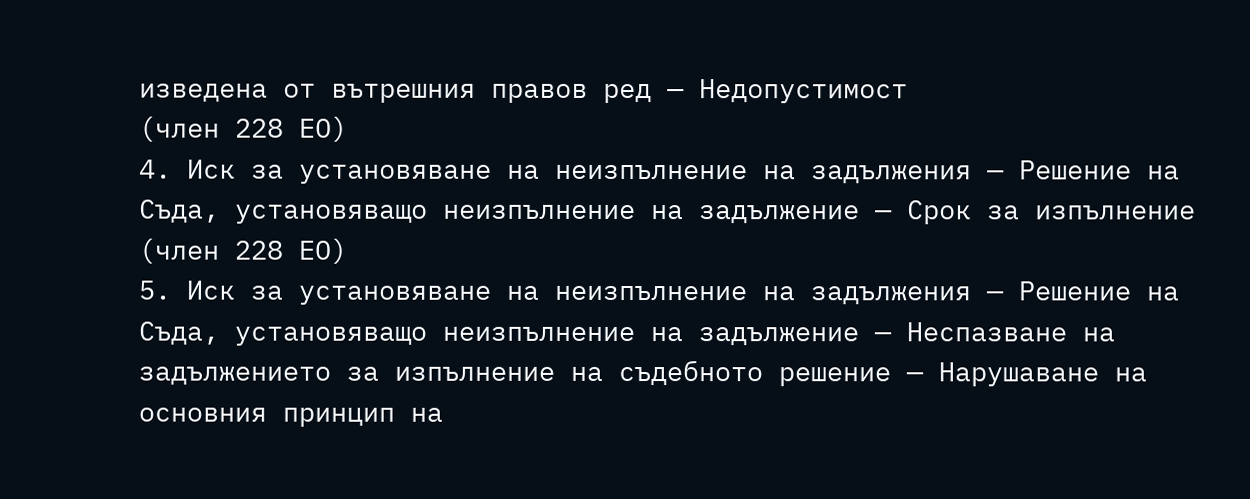изведена от вътрешния правов ред — Недопустимост
(член 228 ЕО)
4. Иск за установяване на неизпълнение на задължения — Решение на Съда, установяващо неизпълнение на задължение — Срок за изпълнение
(член 228 ЕО)
5. Иск за установяване на неизпълнение на задължения — Решение на Съда, установяващо неизпълнение на задължение — Неспазване на задължението за изпълнение на съдебното решение — Нарушаване на основния принцип на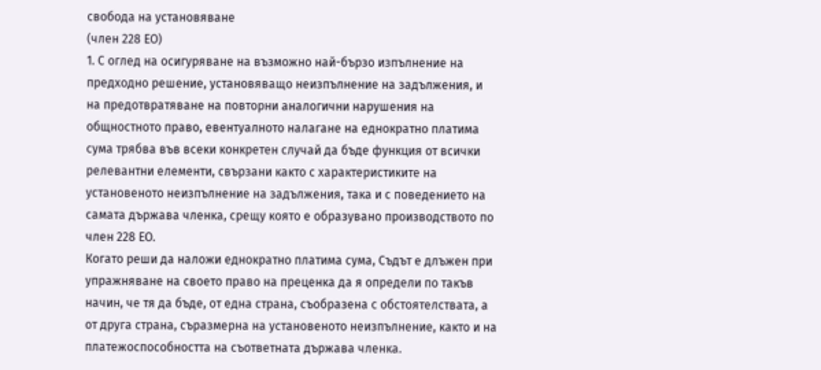свобода на установяване
(член 228 ЕО)
1. С оглед на осигуряване на възможно най-бързо изпълнение на предходно решение, установяващо неизпълнение на задължения, и на предотвратяване на повторни аналогични нарушения на общностното право, евентуалното налагане на еднократно платима сума трябва във всеки конкретен случай да бъде функция от всички релевантни елементи, свързани както с характеристиките на установеното неизпълнение на задължения, така и с поведението на самата държава членка, срещу която е образувано производството по член 228 ЕО.
Когато реши да наложи еднократно платима сума, Съдът е длъжен при упражняване на своето право на преценка да я определи по такъв начин, че тя да бъде, от една страна, съобразена с обстоятелствата, а от друга страна, съразмерна на установеното неизпълнение, както и на платежоспособността на съответната държава членка.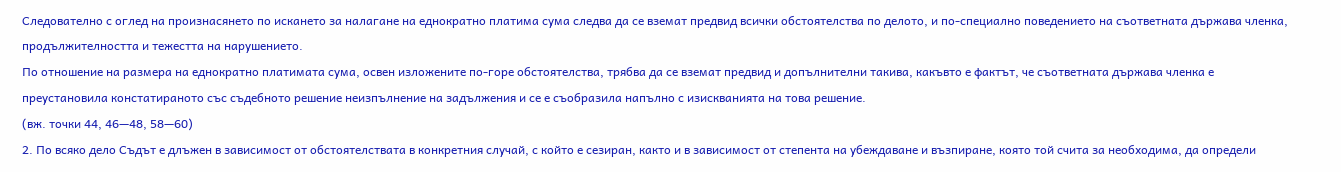Следователно с оглед на произнасянето по искането за налагане на еднократно платима сума следва да се вземат предвид всички обстоятелства по делото, и по-специално поведението на съответната държава членка, продължителността и тежестта на нарушението.
По отношение на размера на еднократно платимата сума, освен изложените по-горе обстоятелства, трябва да се вземат предвид и допълнителни такива, какъвто е фактът, че съответната държава членка е преустановила констатираното със съдебното решение неизпълнение на задължения и се е съобразила напълно с изискванията на това решение.
(вж. точки 44, 46—48, 58—60)
2. По всяко дело Съдът е длъжен в зависимост от обстоятелствата в конкретния случай, с който е сезиран, както и в зависимост от степента на убеждаване и възпиране, която той счита за необходима, да определи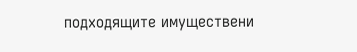подходящите имуществени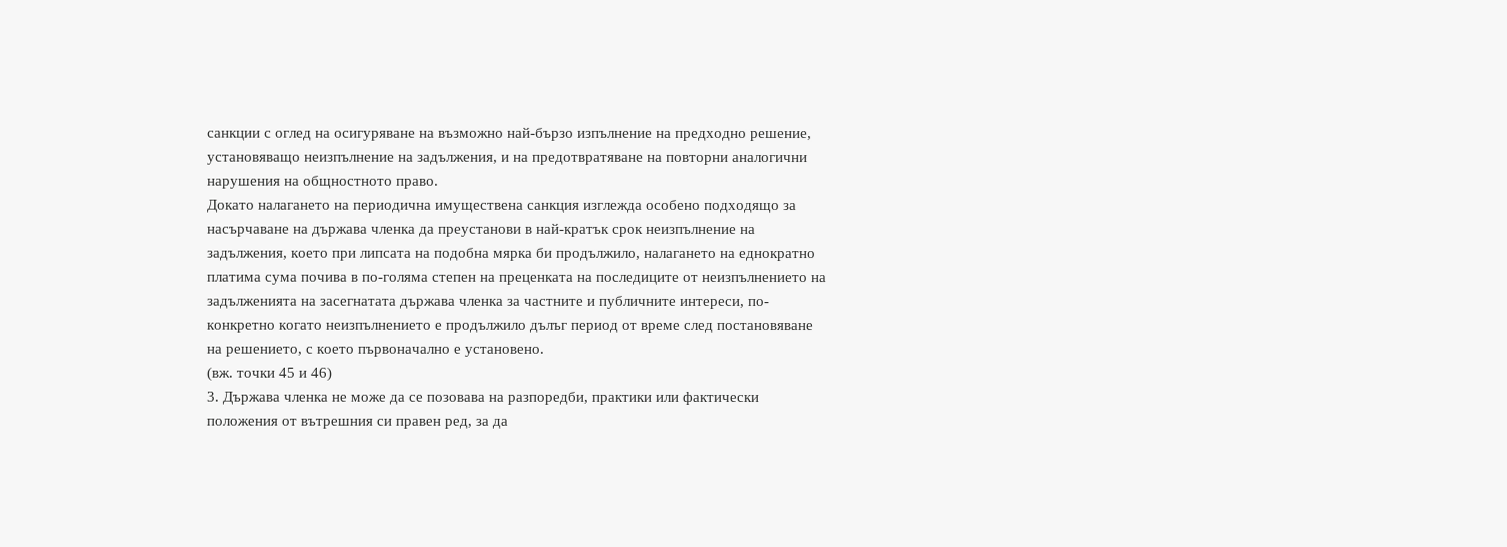санкции с оглед на осигуряване на възможно най-бързо изпълнение на предходно решение, установяващо неизпълнение на задължения, и на предотвратяване на повторни аналогични нарушения на общностното право.
Докато налагането на периодична имуществена санкция изглежда особено подходящо за насърчаване на държава членка да преустанови в най-кратък срок неизпълнение на задължения, което при липсата на подобна мярка би продължило, налагането на еднократно платима сума почива в по-голяма степен на преценката на последиците от неизпълнението на задълженията на засегнатата държава членка за частните и публичните интереси, по-конкретно когато неизпълнението е продължило дълъг период от време след постановяване на решението, с което първоначално е установено.
(вж. точки 45 и 46)
3. Държава членка не може да се позовава на разпоредби, практики или фактически положения от вътрешния си правен ред, за да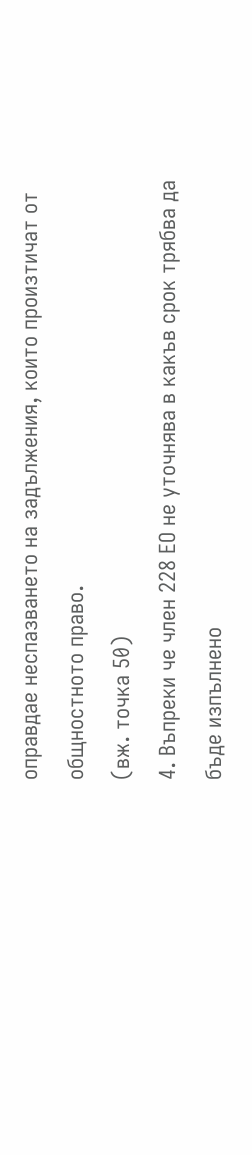оправдае неспазването на задължения, които произтичат от общностното право.
(вж. точка 50)
4. Въпреки че член 228 ЕО не уточнява в какъв срок трябва да бъде изпълнено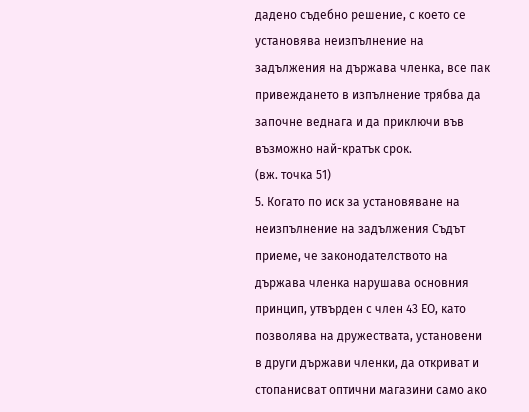дадено съдебно решение, с което се установява неизпълнение на задължения на държава членка, все пак привеждането в изпълнение трябва да започне веднага и да приключи във възможно най-кратък срок.
(вж. точка 51)
5. Когато по иск за установяване на неизпълнение на задължения Съдът приемe, че законодателството на държава членка нарушава основния принцип, утвърден с член 43 ЕО, като позволява на дружествата, установени в други държави членки, да откриват и стопанисват оптични магазини само ако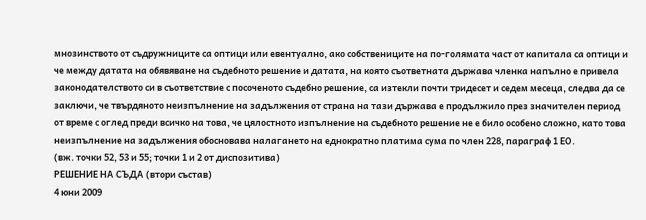мнозинството от съдружниците са оптици или евентуално, ако собствениците на по-голямата част от капитала са оптици и че между датата на обявяване на съдебното решение и датата, на която съответната държава членка напълно е привела законодателството си в съответствие с посоченото съдебно решение, са изтекли почти тридесет и седем месеца, следва да се заключи, че твърдяното неизпълнение на задължения от страна на тази държава е продължило през значителен период от време с оглед преди всичко на това, че цялостното изпълнение на съдебното решение не е било особено сложно, като това неизпълнение на задължения обосновава налагането на еднократно платима сума по член 228, параграф 1 ЕО.
(вж. точки 52, 53 и 55; точки 1 и 2 от диспозитива)
РЕШЕНИЕ НА СЪДА (втори състав)
4 юни 2009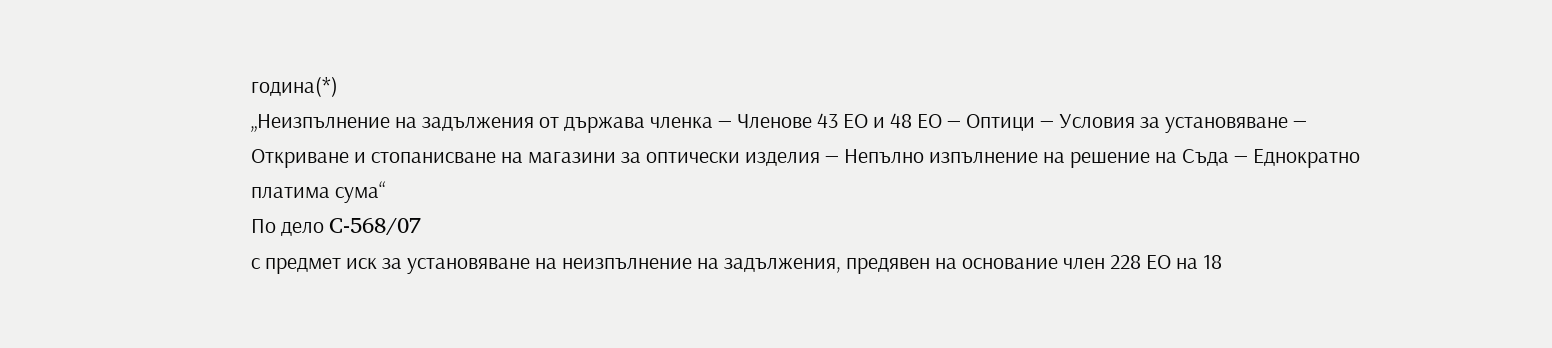година(*)
„Неизпълнение на задължения от държава членка — Членове 43 ЕО и 48 ЕО — Оптици — Условия за установяване — Откриване и стопанисване на магазини за оптически изделия — Непълно изпълнение на решение на Съда — Еднократно платима сума“
По дело C‑568/07
с предмет иск за установяване на неизпълнение на задължения, предявен на основание член 228 ЕО на 18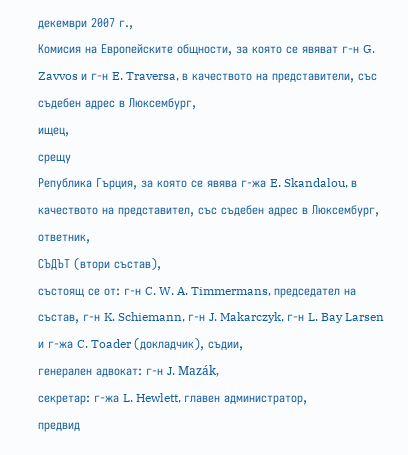декември 2007 г.,
Комисия на Европейските общности, за която се явяват г‑н G. Zavvos и г‑н E. Traversa, в качеството на представители, със съдебен адрес в Люксембург,
ищец,
срещу
Република Гърция, за която се явява г‑жа E. Skandalou, в качеството на представител, със съдебен адрес в Люксембург,
ответник,
СЪДЪТ (втори състав),
състоящ се от: г‑н C. W. A. Timmermans, председател на състав, г‑н K. Schiemann, г‑н J. Makarczyk, г‑н L. Bay Larsen и г‑жа C. Toader (докладчик), съдии,
генерален адвокат: г‑н J. Mazák,
секретар: г‑жа L. Hewlett, главен администратор,
предвид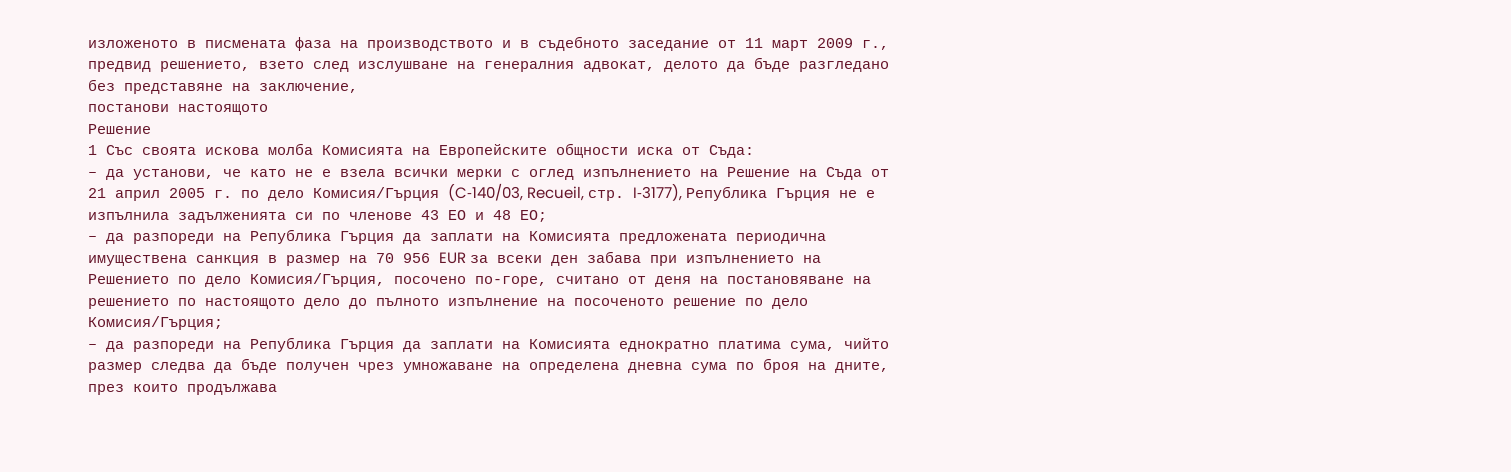изложеното в писмената фаза на производството и в съдебното заседание от 11 март 2009 г.,
предвид решението, взето след изслушване на генералния адвокат, делото да бъде разгледано без представяне на заключение,
постанови настоящото
Решение
1 Със своята искова молба Комисията на Европейските общности иска от Съда:
– да установи, че като не е взела всички мерки с оглед изпълнението на Решение на Съда от 21 април 2005 г. по дело Комисия/Гърция (C‑140/03, Recueil, стp. I‑3177), Република Гърция не е изпълнила задълженията си по членове 43 ЕО и 48 ЕО;
– да разпореди на Република Гърция да заплати на Комисията предложената периодична имуществена санкция в размер на 70 956 EUR за всеки ден забава при изпълнението на Решението по дело Комисия/Гърция, посочено по-горе, считано от деня на постановяване на решението по настоящото дело до пълното изпълнение на посоченото решение по дело Комисия/Гърция;
– да разпореди на Република Гърция да заплати на Комисията еднократно платима сума, чийто размер следва да бъде получен чрез умножаване на определена дневна сума по броя на дните, през които продължава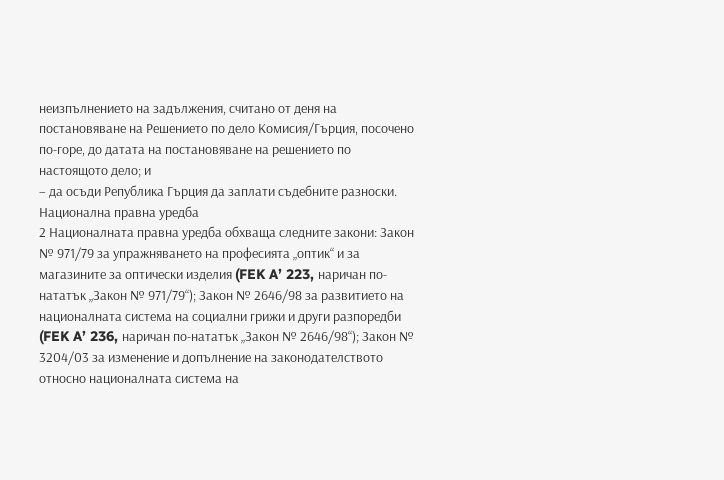неизпълнението на задължения, считано от деня на постановяване на Решението по дело Комисия/Гърция, посочено по-горе, до датата на постановяване на решението по настоящото дело; и
– да осъди Република Гърция да заплати съдебните разноски.
Национална правна уредба
2 Националната правна уредба обхваща следните закони: Закон № 971/79 за упражняването на професията „оптик“ и за магазините за оптически изделия (FEK A’ 223, наричан по-нататък „Закон № 971/79“); Закон № 2646/98 за развитието на националната система на социални грижи и други разпоредби (FEK A’ 236, наричан по-нататък „Закон № 2646/98“); Закон № 3204/03 за изменение и допълнение на законодателството относно националната система на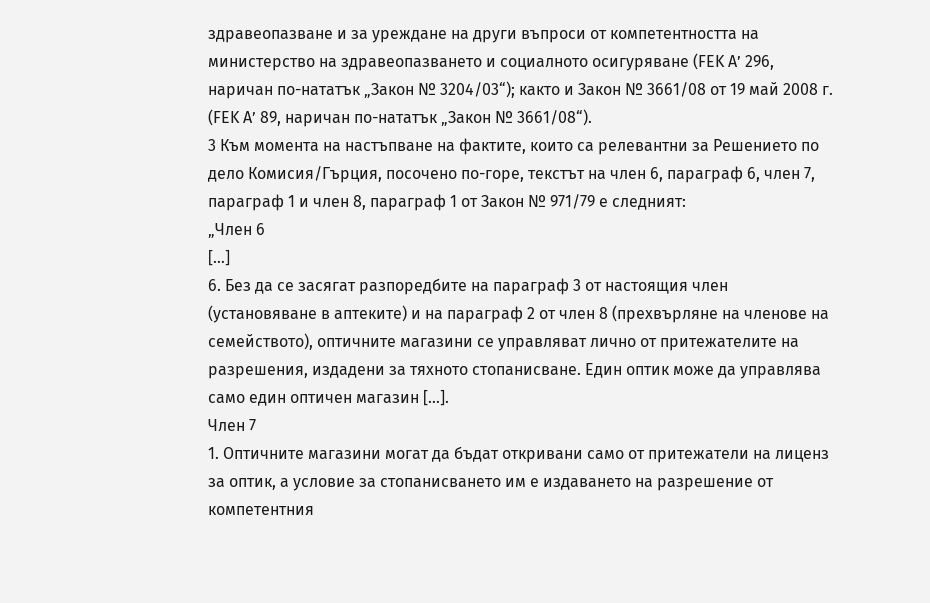здравеопазване и за уреждане на други въпроси от компетентността на министерство на здравеопазването и социалното осигуряване (FEK A’ 296, наричан по-нататък „Закон № 3204/03“); както и Закон № 3661/08 от 19 май 2008 г. (FEK A’ 89, наричан по-нататък „Закон № 3661/08“).
3 Към момента на настъпване на фактите, които са релевантни за Решението по дело Комисия/Гърция, посочено по-горе, текстът на член 6, параграф 6, член 7, параграф 1 и член 8, параграф 1 от Закон № 971/79 е следният:
„Член 6
[…]
6. Без да се засягат разпоредбите на параграф 3 от настоящия член (установяване в аптеките) и на параграф 2 от член 8 (прехвърляне на членове на семейството), оптичните магазини се управляват лично от притежателите на разрешения, издадени за тяхното стопанисване. Един оптик може да управлява само един оптичен магазин […].
Член 7
1. Оптичните магазини могат да бъдат откривани само от притежатели на лиценз за оптик, а условие за стопанисването им е издаването на разрешение от компетентния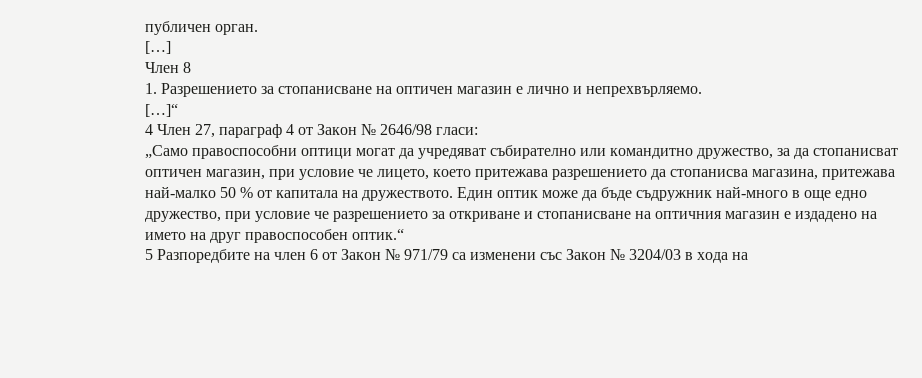публичен орган.
[…]
Член 8
1. Разрешението за стопанисване на оптичен магазин е лично и непрехвърляемо.
[…]“
4 Член 27, параграф 4 от Закон № 2646/98 гласи:
„Само правоспособни оптици могат да учредяват събирателно или командитно дружество, за да стопанисват оптичен магазин, при условие че лицето, което притежава разрешението да стопанисва магазина, притежава най-малко 50 % от капитала на дружеството. Един оптик може да бъде съдружник най-много в още едно дружество, при условие че разрешението за откриване и стопанисване на оптичния магазин е издадено на името на друг правоспособен оптик.“
5 Разпоредбите на член 6 от Закон № 971/79 са изменени със Закон № 3204/03 в хода на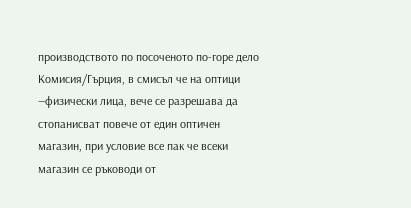производството по посоченото по-горе дело Комисия/Гърция, в смисъл че на оптици —физически лица, вече се разрешава да стопанисват повече от един оптичен магазин, при условие все пак че всеки магазин се ръководи от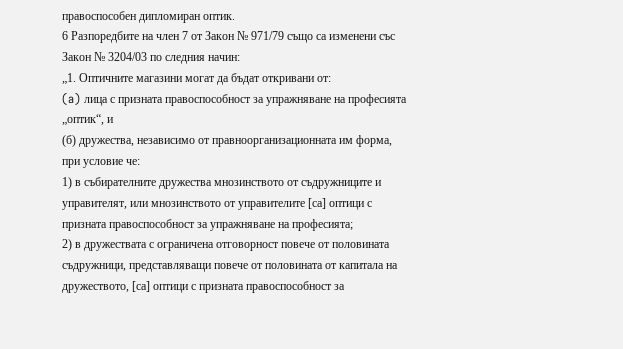правоспособен дипломиран оптик.
6 Разпоредбите на член 7 от Закон № 971/79 също са изменени със Закон № 3204/03 по следния начин:
„1. Оптичните магазини могат да бъдат откривани от:
(a) лица с призната правоспособност за упражняване на професията „оптик“, и
(б) дружества, независимо от правноорганизационната им форма, при условие че:
1) в събирателните дружества мнозинството от съдружниците и управителят, или мнозинството от управителите [са] оптици с призната правоспособност за упражняване на професията;
2) в дружествата с ограничена отговорност повече от половината съдружници, представляващи повече от половината от капитала на дружеството, [са] оптици с призната правоспособност за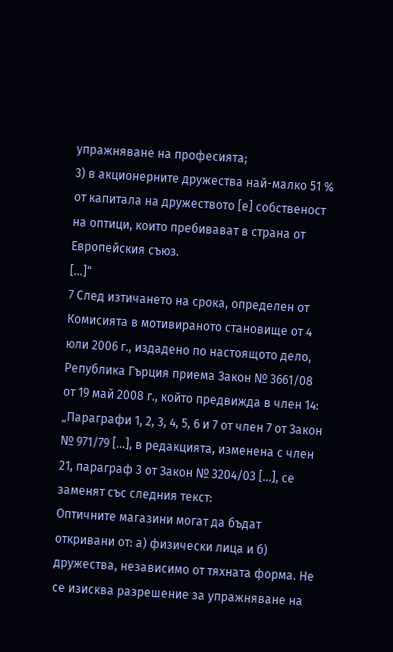упражняване на професията;
3) в акционерните дружества най-малко 51 % от капитала на дружеството [е] собственост на оптици, които пребивават в страна от Европейския съюз.
[…]“
7 След изтичането на срока, определен от Комисията в мотивираното становище от 4 юли 2006 г., издадено по настоящото дело, Република Гърция приема Закон № 3661/08 от 19 май 2008 г., който предвижда в член 14:
„Параграфи 1, 2, 3, 4, 5, 6 и 7 от член 7 от Закон № 971/79 […], в редакцията, изменена с член 21, параграф 3 от Закон № 3204/03 […], се заменят със следния текст:
Оптичните магазини могат да бъдат откривани от: а) физически лица и б) дружества, независимо от тяхната форма. Не се изисква разрешение за упражняване на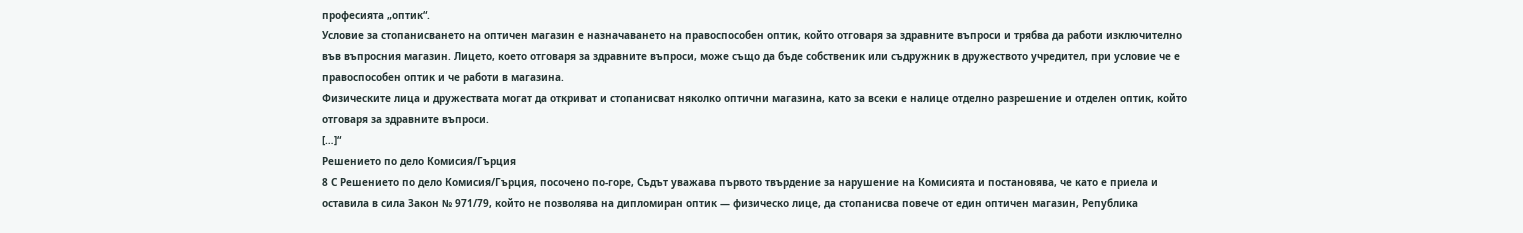професията „оптик“.
Условие за стопанисването на оптичен магазин е назначаването на правоспособен оптик, който отговаря за здравните въпроси и трябва да работи изключително във въпросния магазин. Лицето, което отговаря за здравните въпроси, може също да бъде собственик или съдружник в дружеството учредител, при условие че е правоспособен оптик и че работи в магазина.
Физическите лица и дружествата могат да откриват и стопанисват няколко оптични магазина, като за всеки е налице отделно разрешение и отделен оптик, който отговаря за здравните въпроси.
[…]“
Решението по дело Комисия/Гърция
8 С Решението по дело Комисия/Гърция, посочено по-горе, Съдът уважава първото твърдение за нарушение на Комисията и постановява, че като е приела и оставила в сила Закон № 971/79, който не позволява на дипломиран оптик — физическо лице, да стопанисва повече от един оптичен магазин, Република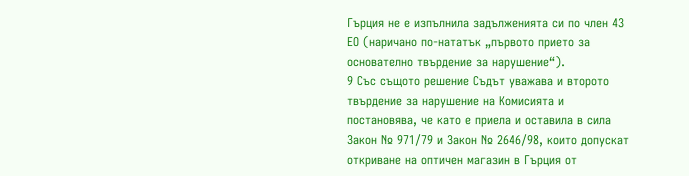Гърция не е изпълнила задълженията си по член 43 ЕО (наричано по-нататък „първото прието за основателно твърдение за нарушение“).
9 Със същото решение Съдът уважава и второто твърдение за нарушение на Комисията и постановява, че като е приела и оставила в сила Закон № 971/79 и Закон № 2646/98, които допускат откриване на оптичен магазин в Гърция от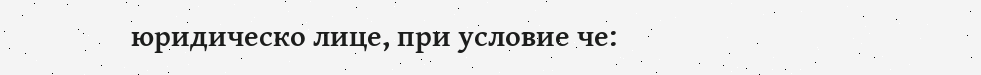юридическо лице, при условие че: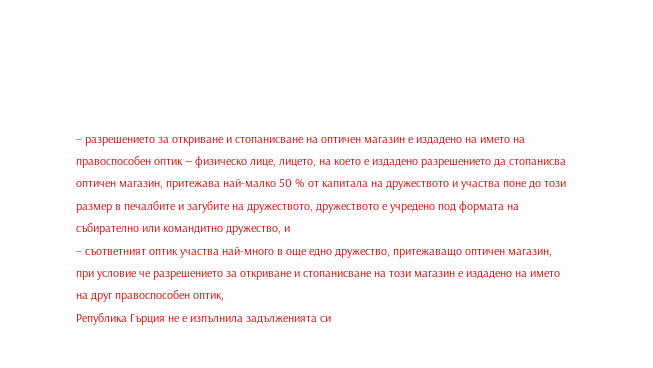– разрешението за откриване и стопанисване на оптичен магазин е издадено на името на правоспособен оптик — физическо лице, лицето, на което е издадено разрешението да стопанисва оптичен магазин, притежава най-малко 50 % от капитала на дружеството и участва поне до този размер в печалбите и загубите на дружеството, дружеството е учредено под формата на събирателно или командитно дружество, и
– съответният оптик участва най-много в още едно дружество, притежаващо оптичен магазин, при условие че разрешението за откриване и стопанисване на този магазин е издадено на името на друг правоспособен оптик,
Република Гърция не е изпълнила задълженията си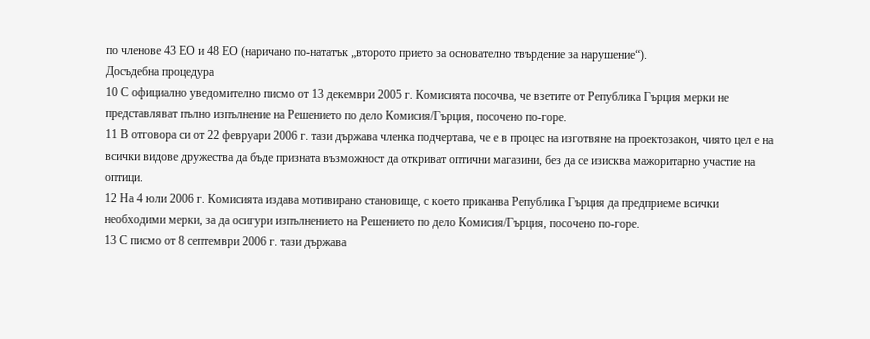по членове 43 ЕО и 48 ЕО (наричано по-нататък „второто прието за основателно твърдение за нарушение“).
Досъдебна процедура
10 С официално уведомително писмо от 13 декември 2005 г. Комисията посочва, че взетите от Република Гърция мерки не представляват пълно изпълнение на Решението по дело Комисия/Гърция, посочено по-горе.
11 В отговора си от 22 февруари 2006 г. тази държава членка подчертава, че е в процес на изготвяне на проектозакон, чиято цел е на всички видове дружества да бъде призната възможност да откриват оптични магазини, без да се изисква мажоритарно участие на оптици.
12 На 4 юли 2006 г. Комисията издава мотивирано становище, с което приканва Република Гърция да предприеме всички необходими мерки, за да осигури изпълнението на Решението по дело Комисия/Гърция, посочено по-горе.
13 С писмо от 8 септември 2006 г. тази държава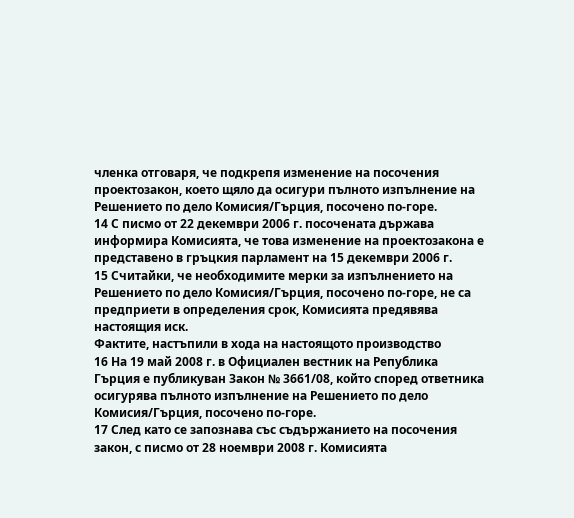членка отговаря, че подкрепя изменение на посочения проектозакон, което щяло да осигури пълното изпълнение на Решението по дело Комисия/Гърция, посочено по-горе.
14 С писмо от 22 декември 2006 г. посочената държава информира Комисията, че това изменение на проектозакона е представено в гръцкия парламент на 15 декември 2006 г.
15 Считайки, че необходимите мерки за изпълнението на Решението по дело Комисия/Гърция, посочено по-горе, не са предприети в определения срок, Комисията предявява настоящия иск.
Фактите, настъпили в хода на настоящото производство
16 На 19 май 2008 г. в Официален вестник на Република Гърция е публикуван Закон № 3661/08, който според ответника осигурява пълното изпълнение на Решението по дело Комисия/Гърция, посочено по-горе.
17 След като се запознава със съдържанието на посочения закон, с писмо от 28 ноември 2008 г. Комисията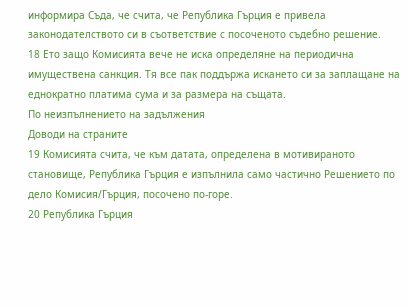информира Съда, че счита, че Република Гърция е привела законодателството си в съответствие с посоченото съдебно решение.
18 Ето защо Комисията вече не иска определяне на периодична имуществена санкция. Тя все пак поддържа искането си за заплащане на еднократно платима сума и за размера на същата.
По неизпълнението на задължения
Доводи на страните
19 Комисията счита, че към датата, определена в мотивираното становище, Република Гърция е изпълнила само частично Решението по дело Комисия/Гърция, посочено по-горе.
20 Република Гърция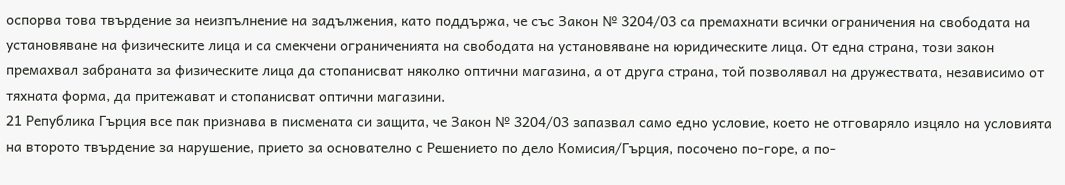оспорва това твърдение за неизпълнение на задължения, като поддържа, че със Закон № 3204/03 са премахнати всички ограничения на свободата на установяване на физическите лица и са смекчени ограниченията на свободата на установяване на юридическите лица. От една страна, този закон премахвал забраната за физическите лица да стопанисват няколко оптични магазина, а от друга страна, той позволявал на дружествата, независимо от тяхната форма, да притежават и стопанисват оптични магазини.
21 Република Гърция все пак признава в писмената си защита, че Закон № 3204/03 запазвал само едно условие, което не отговаряло изцяло на условията на второто твърдение за нарушение, прието за основателно с Решението по дело Комисия/Гърция, посочено по-горе, а по-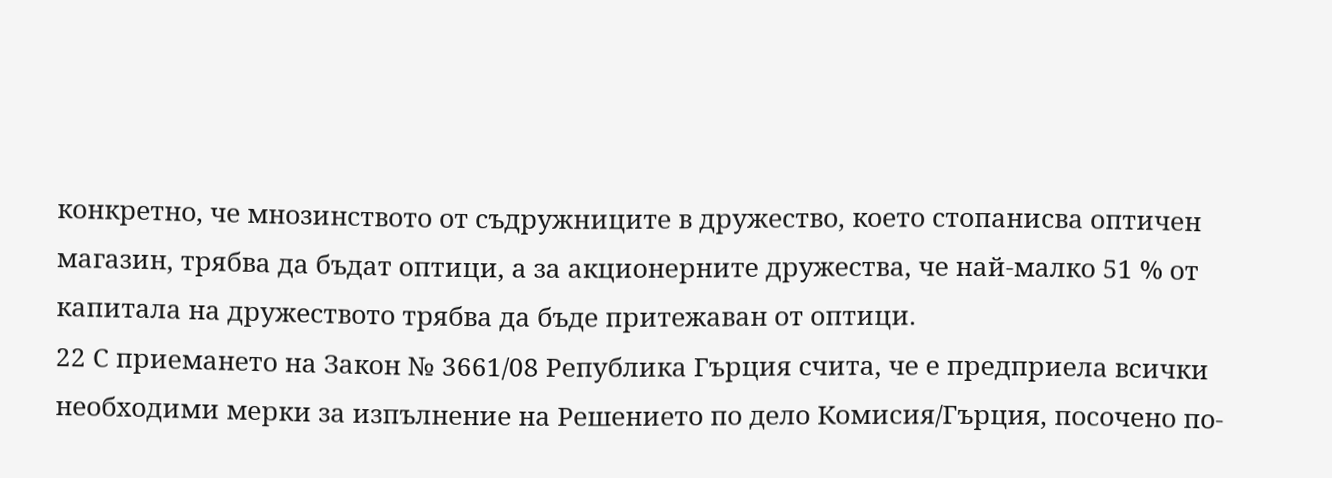конкретно, че мнозинството от съдружниците в дружество, което стопанисва оптичен магазин, трябва да бъдат оптици, а за акционерните дружества, че най-малко 51 % от капитала на дружеството трябва да бъде притежаван от оптици.
22 С приемането на Закон № 3661/08 Република Гърция счита, че е предприела всички необходими мерки за изпълнение на Решението по дело Комисия/Гърция, посочено по-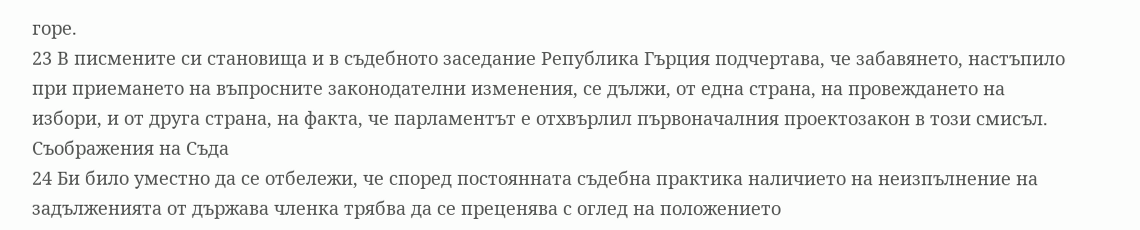горе.
23 В писмените си становища и в съдебното заседание Република Гърция подчертава, че забавянето, настъпило при приемането на въпросните законодателни изменения, се дължи, от една страна, на провеждането на избори, и от друга страна, на факта, че парламентът е отхвърлил първоначалния проектозакон в този смисъл.
Съображения на Съда
24 Би било уместно да се отбележи, че според постоянната съдебна практика наличието на неизпълнение на задълженията от държава членка трябва да се преценява с оглед на положението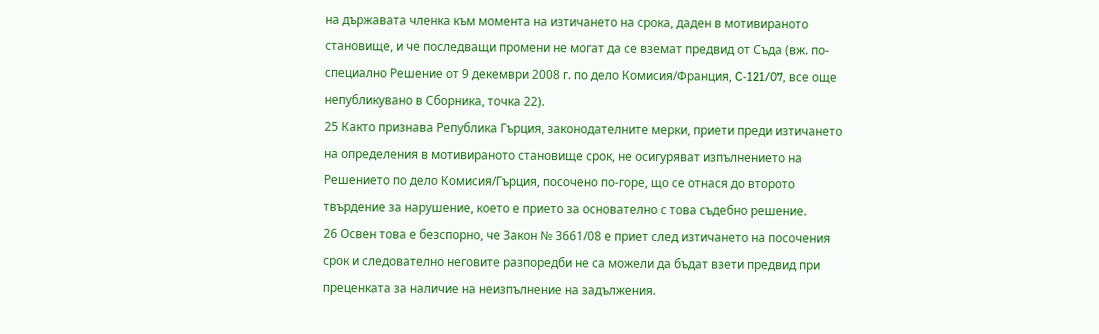на държавата членка към момента на изтичането на срока, даден в мотивираното становище, и че последващи промени не могат да се вземат предвид от Съда (вж. по-специално Решение от 9 декември 2008 г. по дело Комисия/Франция, C‑121/07, все още непубликувано в Сборника, точка 22).
25 Както признава Република Гърция, законодателните мерки, приети преди изтичането на определения в мотивираното становище срок, не осигуряват изпълнението на Решението по дело Комисия/Гърция, посочено по-горе, що се отнася до второто твърдение за нарушение, което е прието за основателно с това съдебно решение.
26 Освен това е безспорно, че Закон № 3661/08 е приет след изтичането на посочения срок и следователно неговите разпоредби не са можели да бъдат взети предвид при преценката за наличие на неизпълнение на задължения.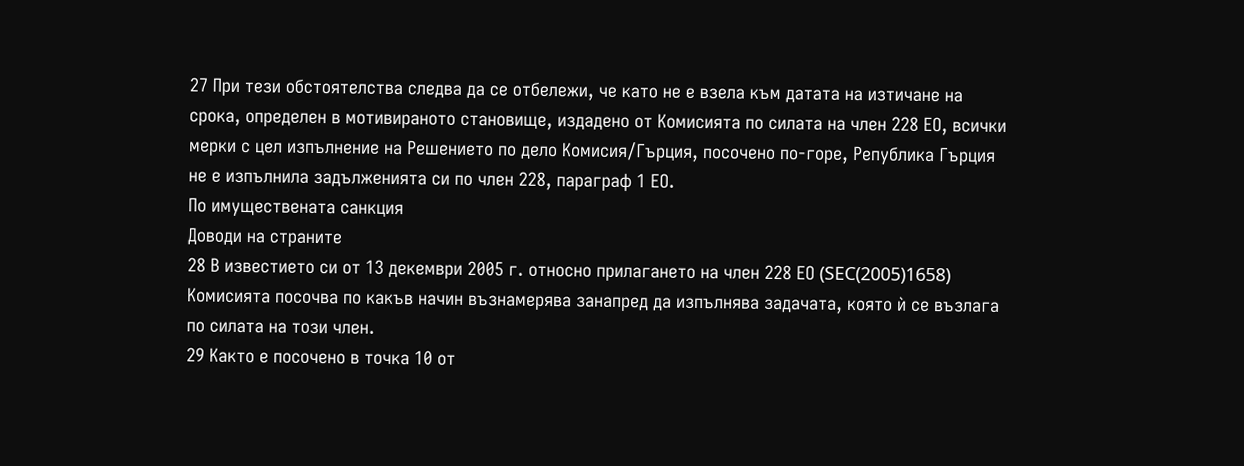27 При тези обстоятелства следва да се отбележи, че като не е взела към датата на изтичане на срока, определен в мотивираното становище, издадено от Комисията по силата на член 228 ЕО, всички мерки с цел изпълнение на Решението по дело Комисия/Гърция, посочено по-горе, Република Гърция не е изпълнила задълженията си по член 228, параграф 1 ЕО.
По имуществената санкция
Доводи на страните
28 В известието си от 13 декември 2005 г. относно прилагането на член 228 ЕО (SEC(2005)1658) Комисията посочва по какъв начин възнамерява занапред да изпълнява задачата, която ѝ се възлага по силата на този член.
29 Както е посочено в точка 10 от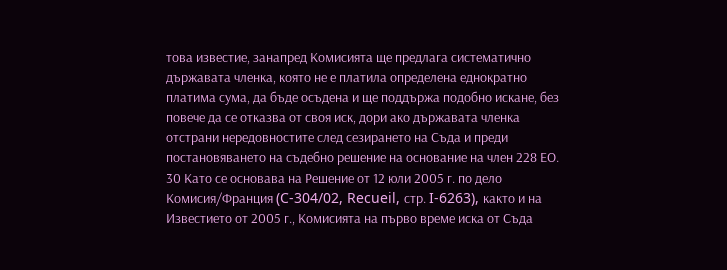това известие, занапред Комисията ще предлага систематично държавата членка, която не е платила определена еднократно платима сума, да бъде осъдена и ще поддържа подобно искане, без повече да се отказва от своя иск, дори ако държавата членка отстрани нередовностите след сезирането на Съда и преди постановяването на съдебно решение на основание на член 228 ЕО.
30 Като се основава на Решение от 12 юли 2005 г. по дело Комисия/Франция (C‑304/02, Recueil, стp. I‑6263), както и на Известието от 2005 г., Комисията на първо време иска от Съда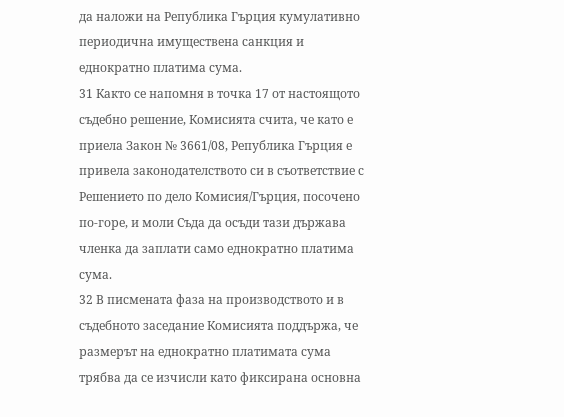да наложи на Република Гърция кумулативно периодична имуществена санкция и еднократно платима сума.
31 Както се напомня в точка 17 от настоящото съдебно решение, Комисията счита, че като е приела Закон № 3661/08, Република Гърция е привела законодателството си в съответствие с Решението по дело Комисия/Гърция, посочено по-горе, и моли Съда да осъди тази държава членка да заплати само еднократно платима сума.
32 В писмената фаза на производството и в съдебното заседание Комисията поддържа, че размерът на еднократно платимата сума трябва да се изчисли като фиксирана основна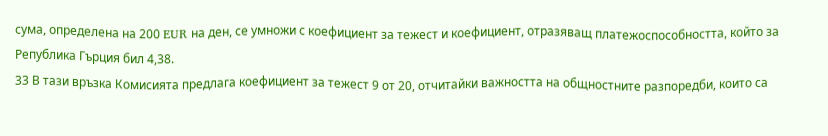сума, определена на 200 EUR на ден, се умножи с коефициент за тежест и коефициент, отразяващ платежоспособността, който за Република Гърция бил 4,38.
33 В тази връзка Комисията предлага коефициент за тежест 9 от 20, отчитайки важността на общностните разпоредби, които са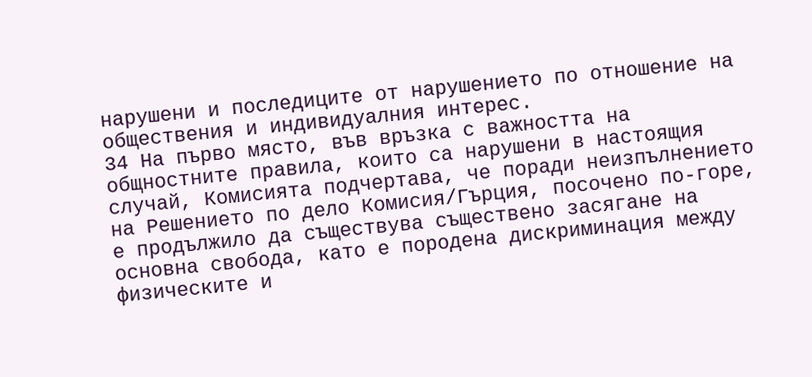нарушени и последиците от нарушението по отношение на обществения и индивидуалния интерес.
34 На първо място, във връзка с важността на общностните правила, които са нарушени в настоящия случай, Комисията подчертава, че поради неизпълнението на Решението по дело Комисия/Гърция, посочено по-горе, е продължило да съществува съществено засягане на основна свобода, като е породена дискриминация между физическите и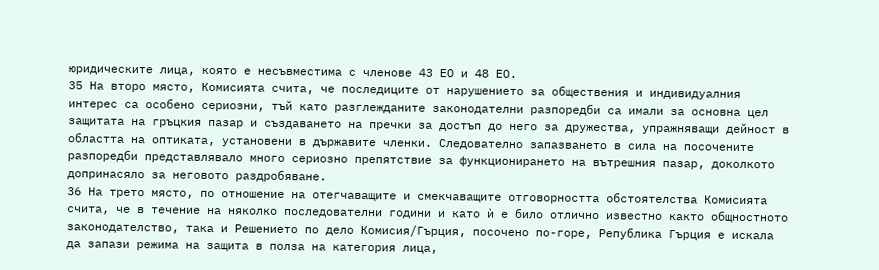юридическите лица, която е несъвместима с членове 43 ЕО и 48 ЕО.
35 На второ място, Комисията счита, че последиците от нарушението за обществения и индивидуалния интерес са особено сериозни, тъй като разглежданите законодателни разпоредби са имали за основна цел защитата на гръцкия пазар и създаването на пречки за достъп до него за дружества, упражняващи дейност в областта на оптиката, установени в държавите членки. Следователно запазването в сила на посочените разпоредби представлявало много сериозно препятствие за функционирането на вътрешния пазар, доколкото допринасяло за неговото раздробяване.
36 На трето място, по отношение на отегчаващите и смекчаващите отговорността обстоятелства Комисията счита, че в течение на няколко последователни години и като ѝ е било отлично известно както общностното законодателство, така и Решението по дело Комисия/Гърция, посочено по-горе, Република Гърция е искала да запази режима на защита в полза на категория лица,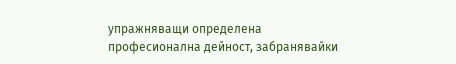упражняващи определена професионална дейност, забранявайки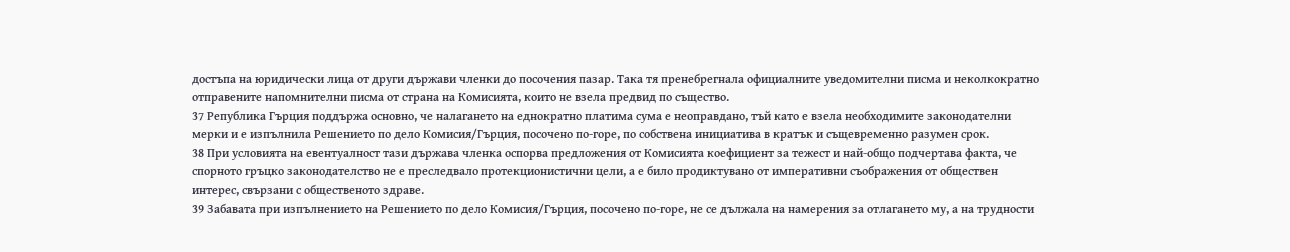достъпа на юридически лица от други държави членки до посочения пазар. Така тя пренебрегнала официалните уведомителни писма и неколкократно отправените напомнителни писма от страна на Комисията, които не взела предвид по същество.
37 Република Гърция поддържа основно, че налагането на еднократно платима сума е неоправдано, тъй като е взела необходимите законодателни мерки и е изпълнила Решението по дело Комисия/Гърция, посочено по-горе, по собствена инициатива в кратък и същевременно разумен срок.
38 При условията на евентуалност тази държава членка оспорва предложения от Комисията коефициент за тежест и най-общо подчертава факта, че спорното гръцко законодателство не е преследвало протекционистични цели, а е било продиктувано от императивни съображения от обществен интерес, свързани с общественото здраве.
39 Забавата при изпълнението на Решението по дело Комисия/Гърция, посочено по-горе, не се дължала на намерения за отлагането му, а на трудности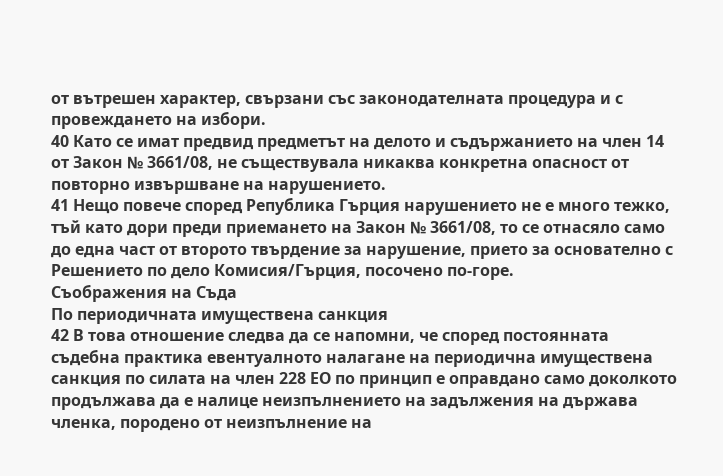от вътрешен характер, свързани със законодателната процедура и с провеждането на избори.
40 Като се имат предвид предметът на делото и съдържанието на член 14 от Закон № 3661/08, не съществувала никаква конкретна опасност от повторно извършване на нарушението.
41 Нещо повече според Република Гърция нарушението не е много тежко, тъй като дори преди приемането на Закон № 3661/08, то се отнасяло само до една част от второто твърдение за нарушение, прието за основателно с Решението по дело Комисия/Гърция, посочено по-горе.
Съображения на Съда
По периодичната имуществена санкция
42 В това отношение следва да се напомни, че според постоянната съдебна практика евентуалното налагане на периодична имуществена санкция по силата на член 228 ЕО по принцип е оправдано само доколкото продължава да е налице неизпълнението на задължения на държава членка, породено от неизпълнение на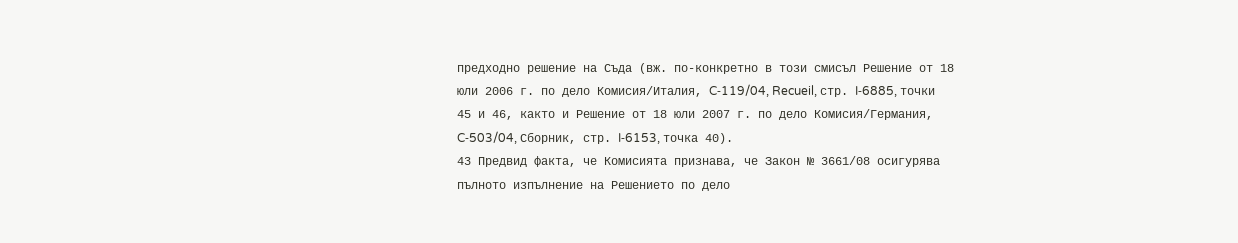предходно решение на Съда (вж. по-конкретно в този смисъл Решение от 18 юли 2006 г. по дело Комисия/Италия, C‑119/04, Recueil, стp. I‑6885, точки 45 и 46, както и Решение от 18 юли 2007 г. по дело Комисия/Германия, C‑503/04, Сборник, стp. I‑6153, точка 40).
43 Предвид факта, че Комисията признава, че Закон № 3661/08 осигурява пълното изпълнение на Решението по дело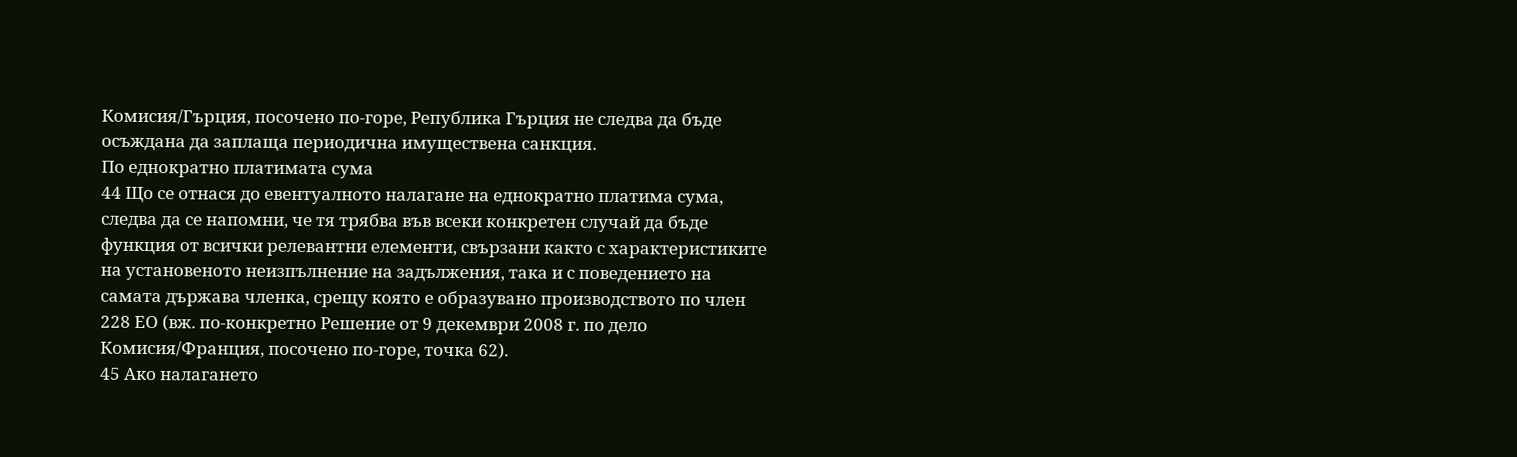Комисия/Гърция, посочено по-горе, Република Гърция не следва да бъде осъждана да заплаща периодична имуществена санкция.
По еднократно платимата сума
44 Що се отнася до евентуалното налагане на еднократно платима сума, следва да се напомни, че тя трябва във всеки конкретен случай да бъде функция от всички релевантни елементи, свързани както с характеристиките на установеното неизпълнение на задължения, така и с поведението на самата държава членка, срещу която е образувано производството по член 228 ЕО (вж. по-конкретно Решение от 9 декември 2008 г. по дело Комисия/Франция, посочено по-горе, точка 62).
45 Ако налагането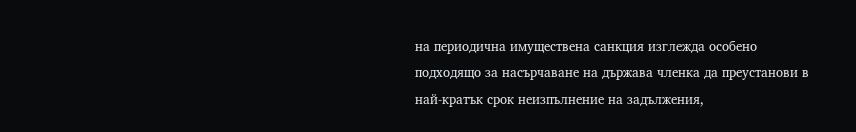на периодична имуществена санкция изглежда особено подходящо за насърчаване на държава членка да преустанови в най-кратък срок неизпълнение на задължения,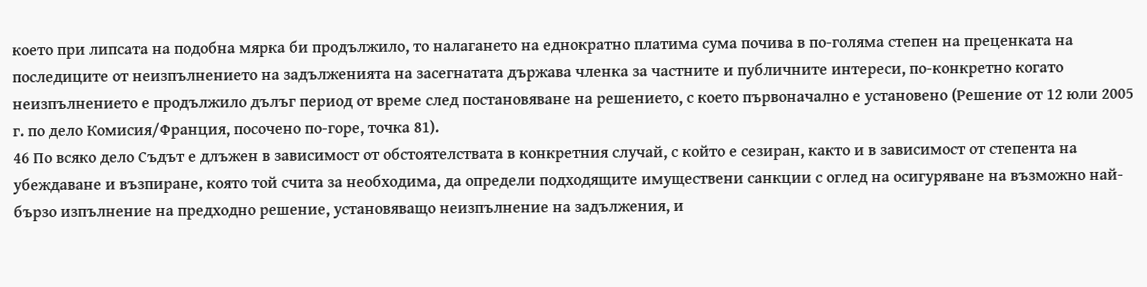което при липсата на подобна мярка би продължило, то налагането на еднократно платима сума почива в по-голяма степен на преценката на последиците от неизпълнението на задълженията на засегнатата държава членка за частните и публичните интереси, по-конкретно когато неизпълнението е продължило дълъг период от време след постановяване на решението, с което първоначално е установено (Решение от 12 юли 2005 г. по дело Комисия/Франция, посочено по-горе, точка 81).
46 По всяко дело Съдът е длъжен в зависимост от обстоятелствата в конкретния случай, с който е сезиран, както и в зависимост от степента на убеждаване и възпиране, която той счита за необходима, да определи подходящите имуществени санкции с оглед на осигуряване на възможно най-бързо изпълнение на предходно решение, установяващо неизпълнение на задължения, и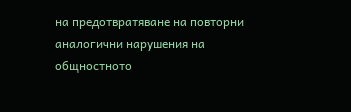на предотвратяване на повторни аналогични нарушения на общностното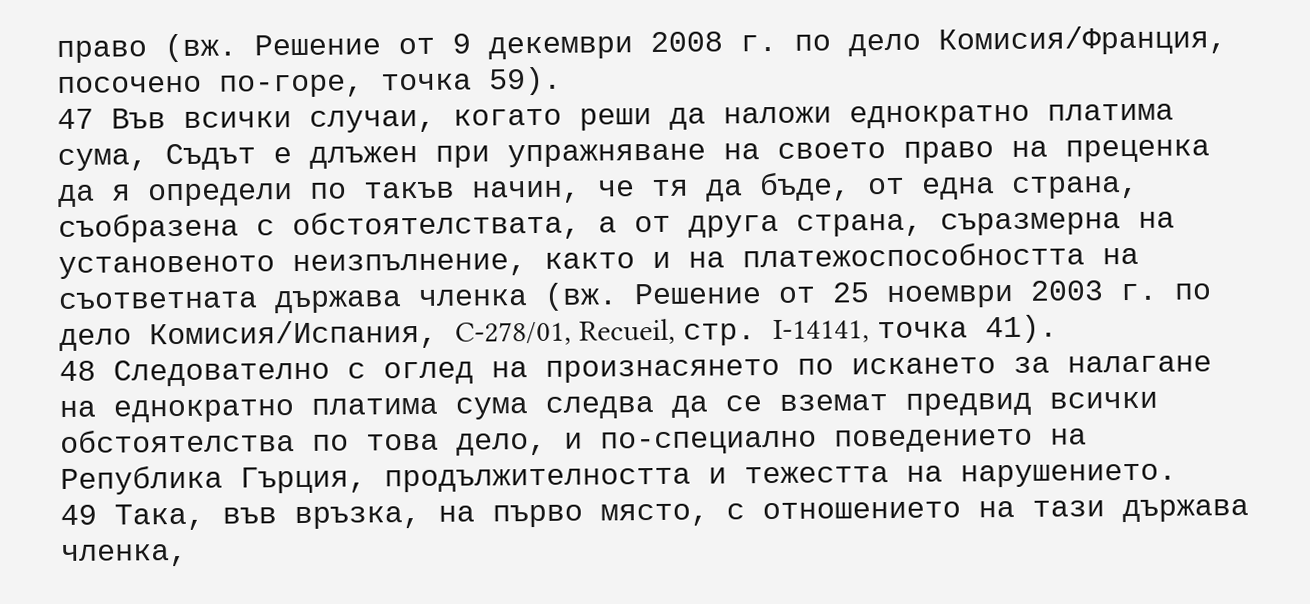право (вж. Решение от 9 декември 2008 г. по дело Комисия/Франция, посочено по-горе, точка 59).
47 Във всички случаи, когато реши да наложи еднократно платима сума, Съдът е длъжен при упражняване на своето право на преценка да я определи по такъв начин, че тя да бъде, от една страна, съобразена с обстоятелствата, а от друга страна, съразмерна на установеното неизпълнение, както и на платежоспособността на съответната държава членка (вж. Решение от 25 ноември 2003 г. по дело Комисия/Испания, C‑278/01, Recueil, стp. I‑14141, точка 41).
48 Следователно с оглед на произнасянето по искането за налагане на еднократно платима сума следва да се вземат предвид всички обстоятелства по това дело, и по-специално поведението на Република Гърция, продължителността и тежестта на нарушението.
49 Така, във връзка, на първо място, с отношението на тази държава членка,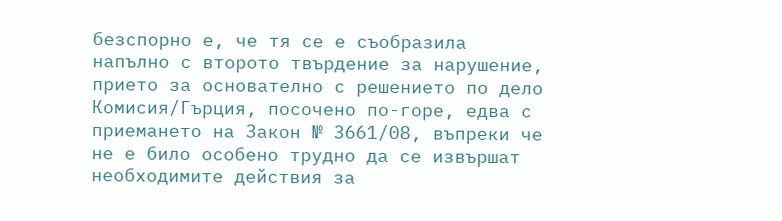безспорно е, че тя се е съобразила напълно с второто твърдение за нарушение, прието за основателно с решението по дело Комисия/Гърция, посочено по-горе, едва с приемането на Закон № 3661/08, въпреки че не е било особено трудно да се извършат необходимите действия за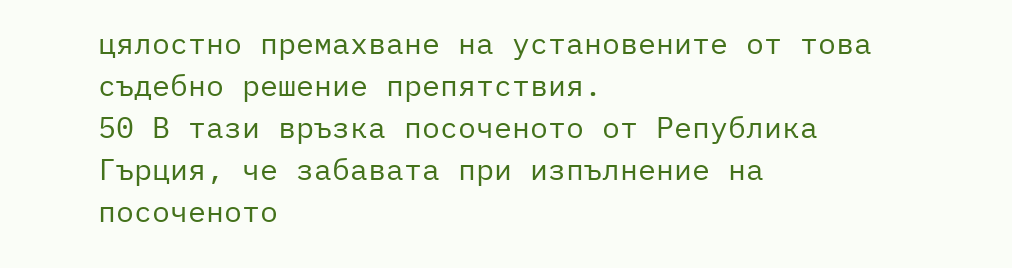цялостно премахване на установените от това съдебно решение препятствия.
50 В тази връзка посоченото от Република Гърция, че забавата при изпълнение на посоченото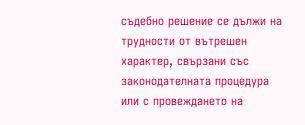съдебно решение се дължи на трудности от вътрешен характер, свързани със законодателната процедура или с провеждането на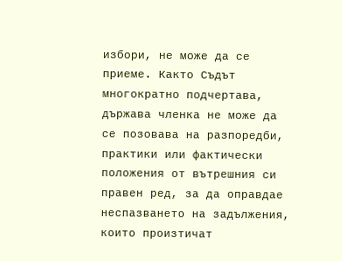избори, не може да се приеме. Както Съдът многократно подчертава, държава членка не може да се позовава на разпоредби, практики или фактически положения от вътрешния си правен ред, за да оправдае неспазването на задължения, които произтичат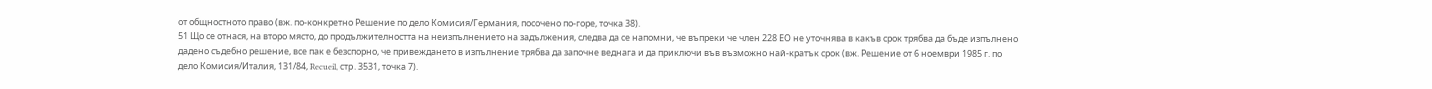от общностното право (вж. по-конкретно Решение по дело Комисия/Германия, посочено по-горе, точка 38).
51 Що се отнася, на второ място, до продължителността на неизпълнението на задължения, следва да се напомни, че въпреки че член 228 ЕО не уточнява в какъв срок трябва да бъде изпълнено дадено съдебно решение, все пак е безспорно, че привеждането в изпълнение трябва да започне веднага и да приключи във възможно най-кратък срок (вж. Решение от 6 ноември 1985 г. по дело Комисия/Италия, 131/84, Recueil, стp. 3531, точка 7).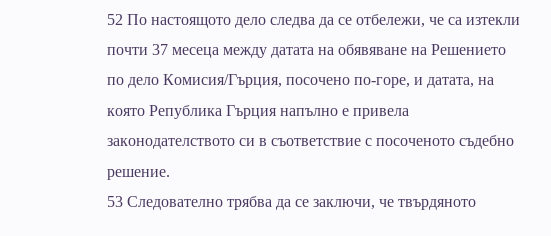52 По настоящото дело следва да се отбележи, че са изтекли почти 37 месеца между датата на обявяване на Решението по дело Комисия/Гърция, посочено по-горе, и датата, на която Република Гърция напълно е привела законодателството си в съответствие с посоченото съдебно решение.
53 Следователно трябва да се заключи, че твърдяното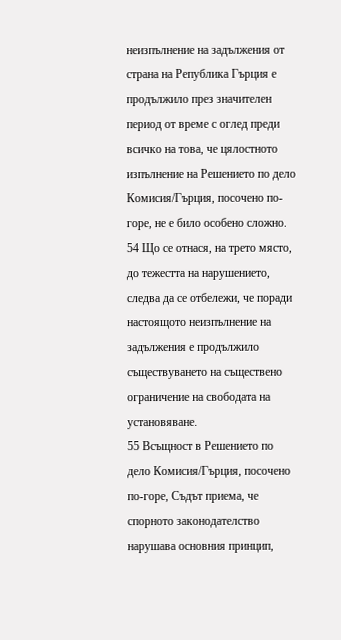неизпълнение на задължения от страна на Република Гърция е продължило през значителен период от време с оглед преди всичко на това, че цялостното изпълнение на Решението по дело Комисия/Гърция, посочено по-горе, не е било особено сложно.
54 Що се отнася, на трето място, до тежестта на нарушението, следва да се отбележи, че поради настоящото неизпълнение на задължения е продължило съществуването на съществено ограничение на свободата на установяване.
55 Всъщност в Решението по дело Комисия/Гърция, посочено по-горе, Съдът приема, че спорното законодателство нарушава основния принцип,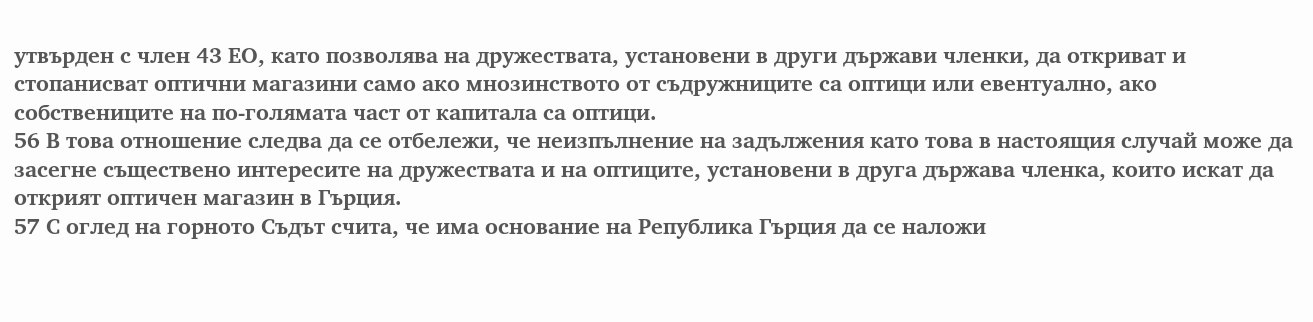утвърден с член 43 ЕО, като позволява на дружествата, установени в други държави членки, да откриват и стопанисват оптични магазини само ако мнозинството от съдружниците са оптици или евентуално, ако собствениците на по-голямата част от капитала са оптици.
56 В това отношение следва да се отбележи, че неизпълнение на задължения като това в настоящия случай може да засегне съществено интересите на дружествата и на оптиците, установени в друга държава членка, които искат да открият оптичен магазин в Гърция.
57 С оглед на горното Съдът счита, че има основание на Република Гърция да се наложи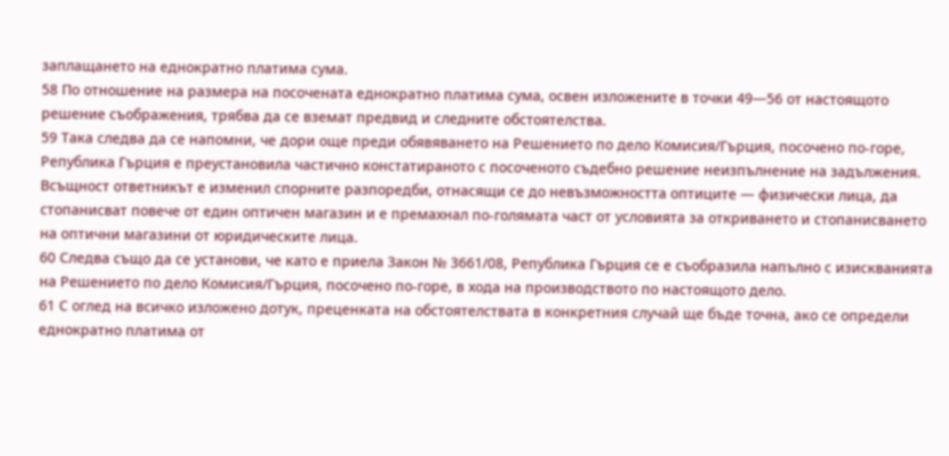заплащането на еднократно платима сума.
58 По отношение на размера на посочената еднократно платима сума, освен изложените в точки 49—56 от настоящото решение съображения, трябва да се вземат предвид и следните обстоятелства.
59 Така следва да се напомни, че дори още преди обявяването на Решението по дело Комисия/Гърция, посочено по-горе, Република Гърция е преустановила частично констатираното с посоченото съдебно решение неизпълнение на задължения. Всъщност ответникът е изменил спорните разпоредби, отнасящи се до невъзможността оптиците — физически лица, да стопанисват повече от един оптичен магазин и е премахнал по-голямата част от условията за откриването и стопанисването на оптични магазини от юридическите лица.
60 Следва също да се установи, че като е приела Закон № 3661/08, Република Гърция се е съобразила напълно с изискванията на Решението по дело Комисия/Гърция, посочено по-горе, в хода на производството по настоящото дело.
61 С оглед на всичко изложено дотук, преценката на обстоятелствата в конкретния случай ще бъде точна, ако се определи еднократно платима от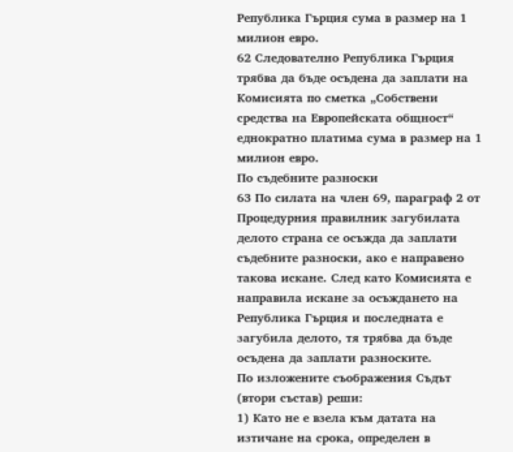Република Гърция сума в размер на 1 милион евро.
62 Следователно Република Гърция трябва да бъде осъдена да заплати на Комисията по сметка „Собствени средства на Европейската общност“ еднократно платима сума в размер на 1 милион евро.
По съдебните разноски
63 По силата на член 69, параграф 2 от Процедурния правилник загубилата делото страна се осъжда да заплати съдебните разноски, ако е направено такова искане. След като Комисията е направила искане за осъждането на Република Гърция и последната е загубила делото, тя трябва да бъде осъдена да заплати разноските.
По изложените съображения Съдът (втори състав) реши:
1) Като не е взела към датата на изтичане на срока, определен в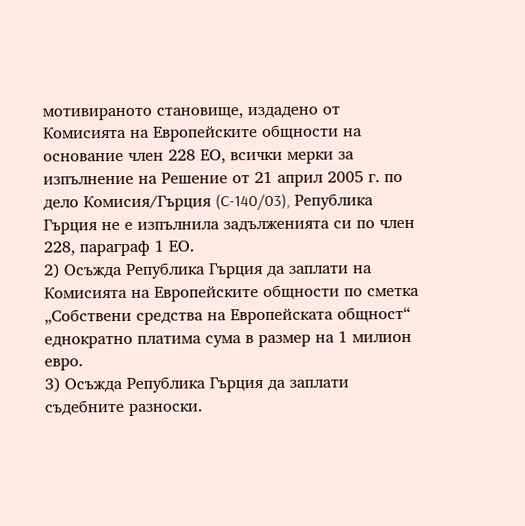мотивираното становище, издадено от Комисията на Европейските общности на основание член 228 ЕО, всички мерки за изпълнение на Решение от 21 април 2005 г. по дело Комисия/Гърция (C‑140/03), Република Гърция не е изпълнила задълженията си по член 228, параграф 1 ЕО.
2) Осъжда Република Гърция да заплати на Комисията на Европейските общности по сметка „Собствени средства на Европейската общност“ еднократно платима сума в размер на 1 милион евро.
3) Осъжда Република Гърция да заплати съдебните разноски.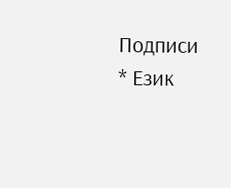Подписи
* Език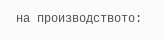на производството: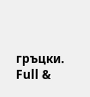гръцки.
Full &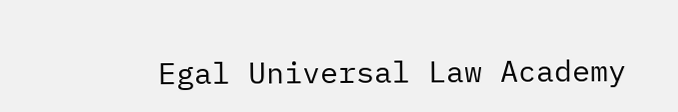Egal Universal Law Academy